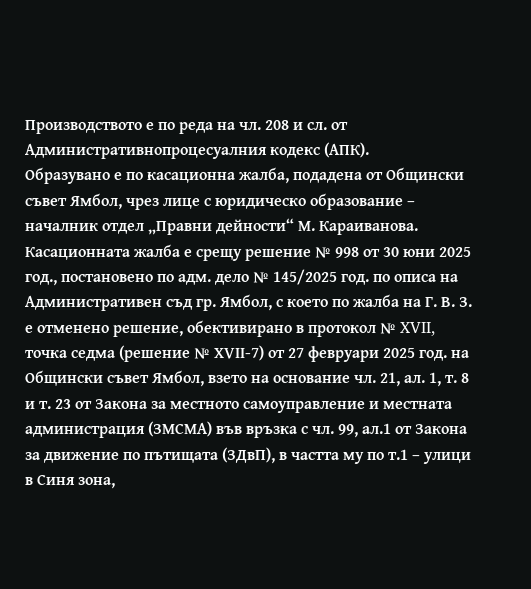Производството е по реда на чл. 208 и сл. от Административнопроцесуалния кодекс (АПК).
Образувано е по касационна жалба, подадена от Общински съвет Ямбол, чрез лице с юридическо образование – началник отдел „Правни дейности“ М. Караиванова. Касационната жалба е срещу решение № 998 от 30 юни 2025 год., постановено по адм. дело № 145/2025 год. по описа на Административен съд гр. Ямбол, с което по жалба на Г. В. З. е отменено решение, обективирано в протокол № XVII, точка седма (решение № ХVІІ-7) от 27 февруари 2025 год. на Общински съвет Ямбол, взето на основание чл. 21, ал. 1, т. 8 и т. 23 от Закона за местното самоуправление и местната администрация (ЗМСМА) във връзка с чл. 99, ал.1 от Закона за движение по пътищата (ЗДвП), в частта му по т.1 – улици в Синя зона,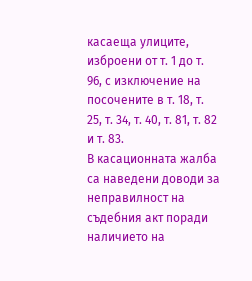касаеща улиците, изброени от т. 1 до т. 96, с изключение на посочените в т. 18, т. 25, т. 34, т. 40, т. 81, т. 82 и т. 83.
В касационната жалба са наведени доводи за неправилност на съдебния акт поради наличието на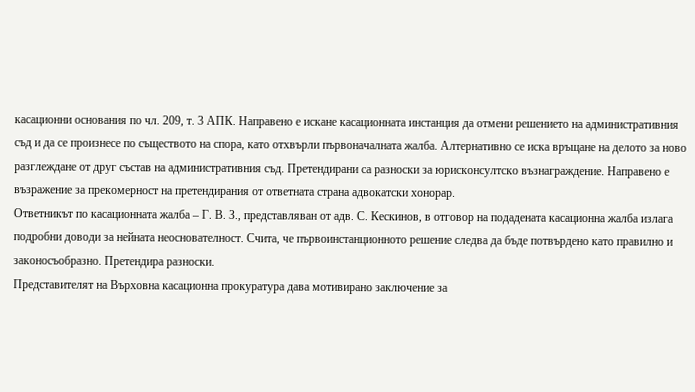касационни основания по чл. 209, т. 3 АПК. Направено е искане касационната инстанция да отмени решението на административния съд и да се произнесе по съществото на спора, като отхвърли първоначалната жалба. Алтернативно се иска връщане на делото за ново разглеждане от друг състав на административния съд. Претендирани са разноски за юрисконсултско възнаграждение. Направено е възражение за прекомерност на претендирания от ответната страна адвокатски хонорар.
Ответникът по касационната жалба – Г. В. З., представляван от адв. С. Кескинов, в отговор на подадената касационна жалба излага подробни доводи за нейната неоснователност. Счита, че първоинстанционното решение следва да бъде потвърдено като правилно и законосъобразно. Претендира разноски.
Представителят на Върховна касационна прокуратура дава мотивирано заключение за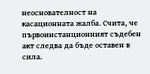неоснователност на касационната жалба. Счита, че първоинстанционният съдебен акт следва да бъде оставен в сила.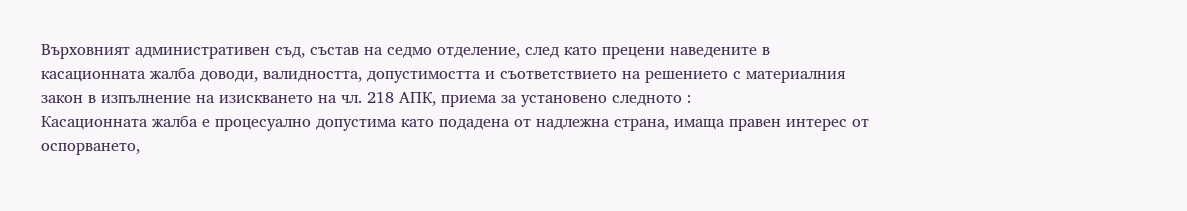Върховният административен съд, състав на седмо отделение, след като прецени наведените в касационната жалба доводи, валидността, допустимостта и съответствието на решението с материалния закон в изпълнение на изискването на чл. 218 АПК, приема за установено следното :
Касационната жалба е процесуално допустима като подадена от надлежна страна, имаща правен интерес от оспорването,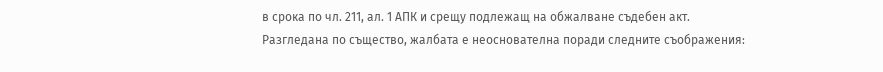в срока по чл. 211, ал. 1 АПК и срещу подлежащ на обжалване съдебен акт.
Разгледана по същество, жалбата е неоснователна поради следните съображения: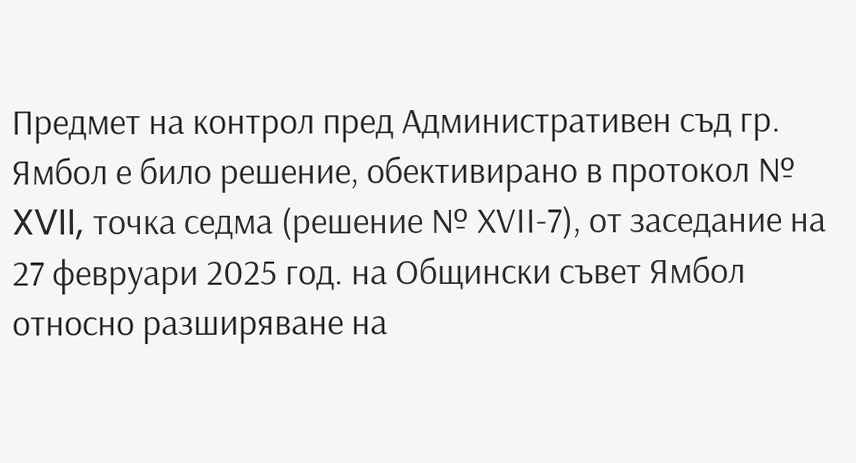Предмет на контрол пред Административен съд гр. Ямбол е било решение, обективирано в протокол № XVII, точка седма (решение № ХVІІ-7), от заседание на 27 февруари 2025 год. на Общински съвет Ямбол относно разширяване на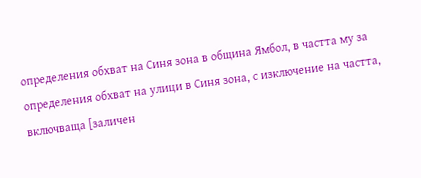определения обхват на Синя зона в община Ямбол, в частта му за определения обхват на улици в Синя зона, с изключение на частта, включваща [заличен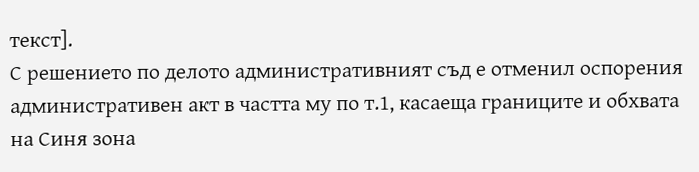текст].
С решението по делото административният съд е отменил оспорения административен акт в частта му по т.1, касаеща границите и обхвата на Синя зона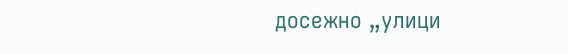досежно „улици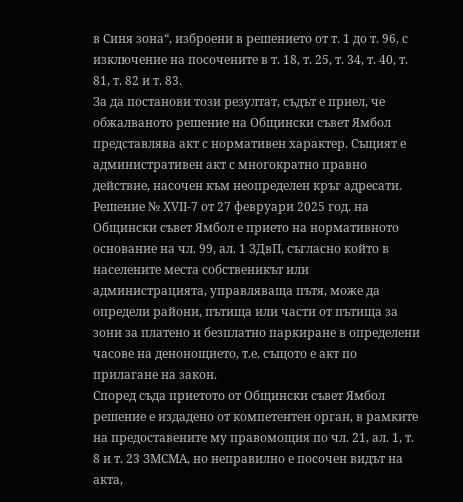в Синя зона“, изброени в решението от т. 1 до т. 96, с изключение на посочените в т. 18, т. 25, т. 34, т. 40, т. 81, т. 82 и т. 83.
За да постанови този резултат, съдът е приел, че обжалваното решение на Общински съвет Ямбол представлява акт с нормативен характер. Същият е административен акт с многократно правно действие, насочен към неопределен кръг адресати. Решение № ХVІІ-7 от 27 февруари 2025 год. на Общински съвет Ямбол е прието на нормативното основание на чл. 99, ал. 1 ЗДвП, съгласно който в населените места собственикът или администрацията, управляваща пътя, може да определи райони, пътища или части от пътища за зони за платено и безплатно паркиране в определени часове на денонощието, т.е. същото е акт по прилагане на закон.
Според съда приетото от Общински съвет Ямбол решение е издадено от компетентен орган, в рамките на предоставените му правомощия по чл. 21, ал. 1, т. 8 и т. 23 ЗМСМА, но неправилно е посочен видът на акта,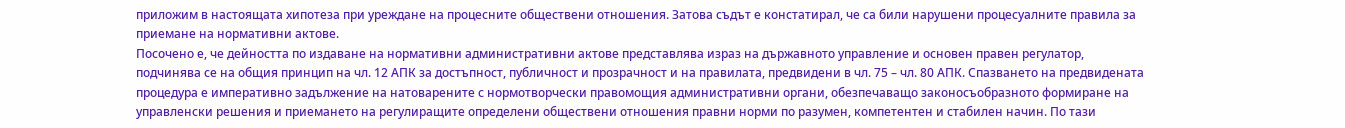приложим в настоящата хипотеза при уреждане на процесните обществени отношения. Затова съдът е констатирал, че са били нарушени процесуалните правила за приемане на нормативни актове.
Посочено е, че дейността по издаване на нормативни административни актове представлява израз на държавното управление и основен правен регулатор, подчинява се на общия принцип на чл. 12 АПК за достъпност, публичност и прозрачност и на правилата, предвидени в чл. 75 – чл. 80 АПК. Спазването на предвидената процедура е императивно задължение на натоварените с нормотворчески правомощия административни органи, обезпечаващо законосъобразното формиране на управленски решения и приемането на регулиращите определени обществени отношения правни норми по разумен, компетентен и стабилен начин. По тази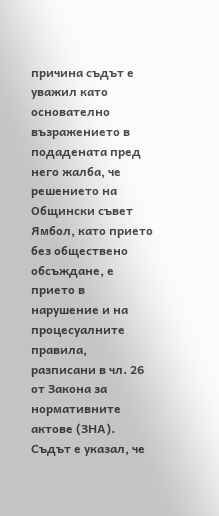причина съдът е уважил като основателно възражението в подадената пред него жалба, че решението на Общински съвет Ямбол, като прието без обществено обсъждане, е прието в нарушение и на процесуалните правила, разписани в чл. 26 от Закона за нормативните актове (ЗНА). Съдът е указал, че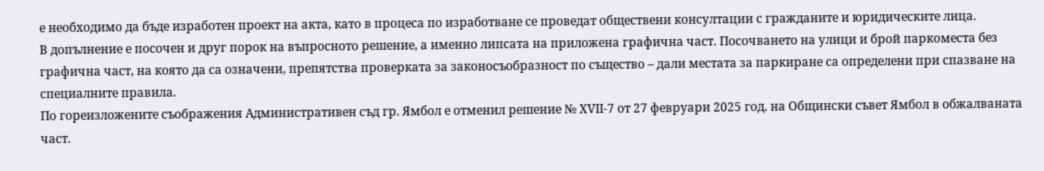е необходимо да бъде изработен проект на акта, като в процеса по изработване се проведат обществени консултации с гражданите и юридическите лица.
В допълнение е посочен и друг порок на въпросното решение, а именно липсата на приложена графична част. Посочването на улици и брой паркоместа без графична част, на която да са означени, препятства проверката за законосъобразност по същество – дали местата за паркиране са определени при спазване на специалните правила.
По гореизложените съображения Административен съд гр. Ямбол е отменил решение № ХVІІ-7 от 27 февруари 2025 год. на Общински съвет Ямбол в обжалваната част.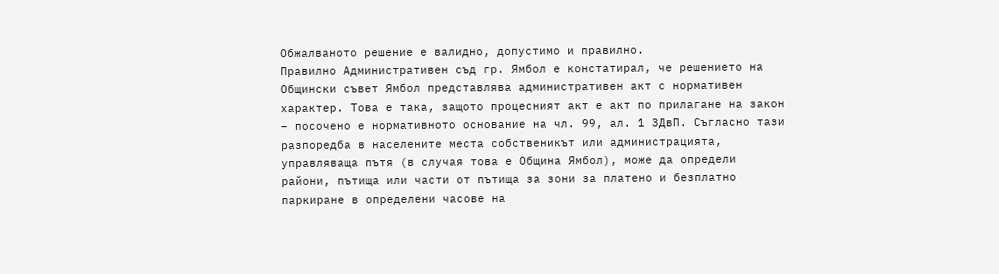Обжалваното решение е валидно, допустимо и правилно.
Правилно Административен съд гр. Ямбол е констатирал, че решението на Общински съвет Ямбол представлява административен акт с нормативен характер. Това е така, защото процесният акт е акт по прилагане на закон – посочено е нормативното основание на чл. 99, ал. 1 ЗДвП. Съгласно тази разпоредба в населените места собственикът или администрацията, управляваща пътя (в случая това е Община Ямбол), може да определи райони, пътища или части от пътища за зони за платено и безплатно паркиране в определени часове на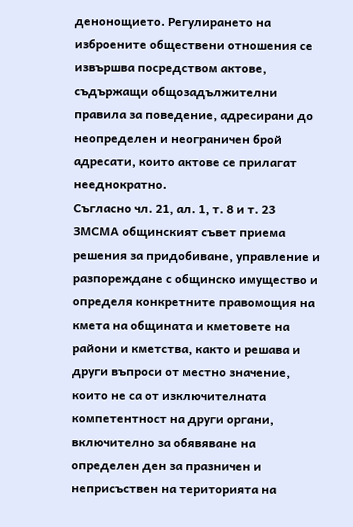денонощието. Регулирането на изброените обществени отношения се извършва посредством актове, съдържащи общозадължителни правила за поведение, адресирани до неопределен и неограничен брой адресати, които актове се прилагат нееднократно.
Съгласно чл. 21, ал. 1, т. 8 и т. 23 ЗМСМА общинският съвет приема решения за придобиване, управление и разпореждане с общинско имущество и определя конкретните правомощия на кмета на общината и кметовете на райони и кметства, както и решава и други въпроси от местно значение, които не са от изключителната компетентност на други органи, включително за обявяване на определен ден за празничен и неприсъствен на територията на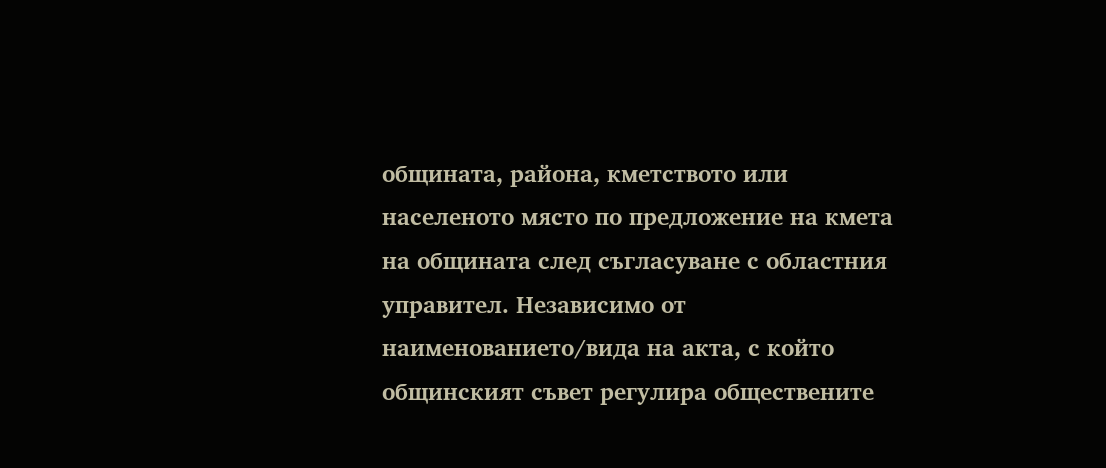общината, района, кметството или населеното място по предложение на кмета на общината след съгласуване с областния управител. Независимо от наименованието/вида на акта, с който общинският съвет регулира обществените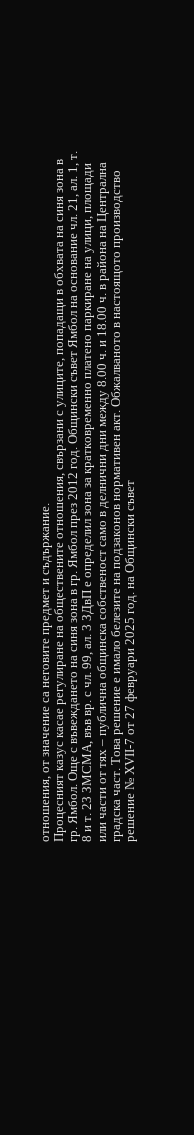отношения, от значение са неговите предмет и съдържание.
Процесният казус касае регулиране на обществените отношения, свързани с улиците, попадащи в обхвата на синя зона в гр. Ямбол. Още с въвеждането на синя зона в гр. Ямбол през 2012 год. Общински съвет Ямбол на основание чл. 21, ал. 1, т. 8 и т. 23 ЗМСМА, във вр. с чл. 99, ал. 3 ЗДвП е определил зона за кратковременно платено паркиране на улици, площади или части от тях – публична общинска собственост само в делнични дни между 8.00 ч. и 18.00 ч. в района на Централна градска част. Това решение е имало белезите на подзаконов нормативен акт. Обжалваното в настоящото производство решение № ХVІІ-7 от 27 февруари 2025 год. на Общински съвет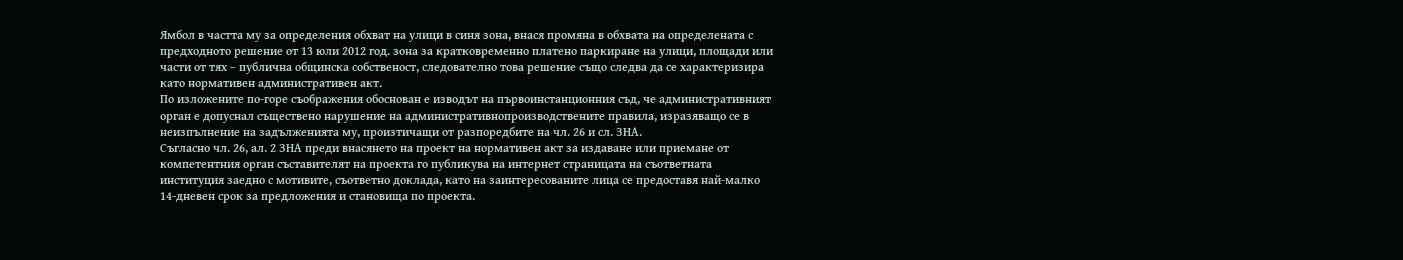Ямбол в частта му за определения обхват на улици в синя зона, внася промяна в обхвата на определената с предходното решение от 13 юли 2012 год. зона за кратковременно платено паркиране на улици, площади или части от тях – публична общинска собственост, следователно това решение също следва да се характеризира като нормативен административен акт.
По изложените по-горе съображения обоснован е изводът на първоинстанционния съд, че административният орган е допуснал съществено нарушение на административнопроизводствените правила, изразяващо се в неизпълнение на задълженията му, произтичащи от разпоредбите на чл. 26 и сл. ЗНА.
Съгласно чл. 26, ал. 2 ЗНА преди внасянето на проект на нормативен акт за издаване или приемане от компетентния орган съставителят на проекта го публикува на интернет страницата на съответната институция заедно с мотивите, съответно доклада, като на заинтересованите лица се предоставя най-малко 14-дневен срок за предложения и становища по проекта.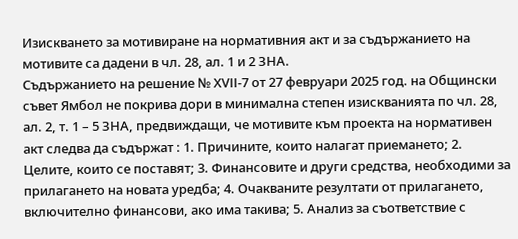Изискването за мотивиране на нормативния акт и за съдържанието на мотивите са дадени в чл. 28, ал. 1 и 2 ЗНА.
Съдържанието на решение № ХVІІ-7 от 27 февруари 2025 год. на Общински съвет Ямбол не покрива дори в минимална степен изискванията по чл. 28, ал. 2, т. 1 – 5 ЗНА, предвиждащи, че мотивите към проекта на нормативен акт следва да съдържат : 1. Причините, които налагат приемането; 2. Целите, които се поставят; 3. Финансовите и други средства, необходими за прилагането на новата уредба; 4. Очакваните резултати от прилагането, включително финансови, ако има такива; 5. Анализ за съответствие с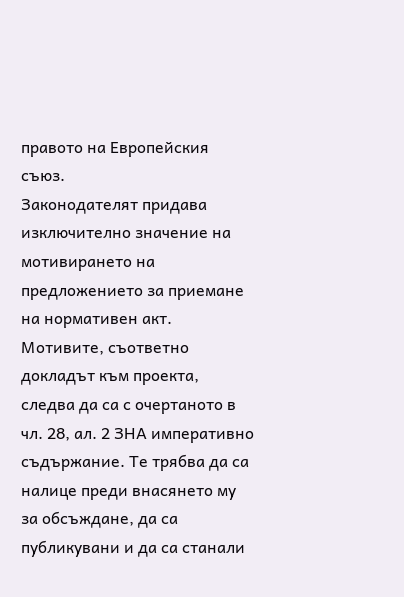правото на Европейския съюз.
Законодателят придава изключително значение на мотивирането на предложението за приемане на нормативен акт. Мотивите, съответно докладът към проекта, следва да са с очертаното в чл. 28, ал. 2 ЗНА императивно съдържание. Те трябва да са налице преди внасянето му за обсъждане, да са публикувани и да са станали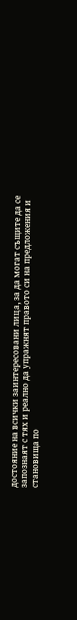достояние на всички заинтересовани лица, за да могат същите да се запознаят с тях и реално да упражнят правото си на предложения и становища по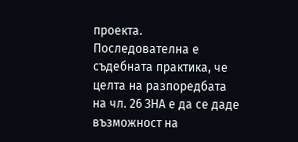проекта. Последователна е съдебната практика, че целта на разпоредбата на чл. 26 ЗНА е да се даде възможност на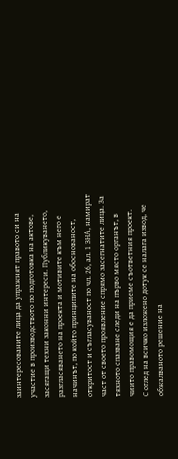заинтересованите лица да упражнят правото си на участие в производството по подготовка на актове, засягащи техни законни интереси. Публикуването, разгласяването на проекта и мотивите към него е начинът, по който принципите на обоснованост, откритост и съгласуваност по чл. 26, ал. 1 ЗНА, намират част от своето проявление спрямо засегнатите лица. За тяхното спазване следи на първо място органът, в чиито правомощия е да приеме съответния проект.
С оглед на всичко изложено дотук се налага извод, че обжалваното решение на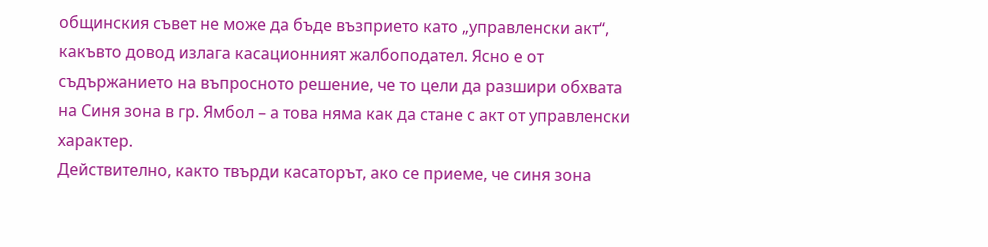общинския съвет не може да бъде възприето като „управленски акт“, какъвто довод излага касационният жалбоподател. Ясно е от съдържанието на въпросното решение, че то цели да разшири обхвата на Синя зона в гр. Ямбол – а това няма как да стане с акт от управленски характер.
Действително, както твърди касаторът, ако се приеме, че синя зона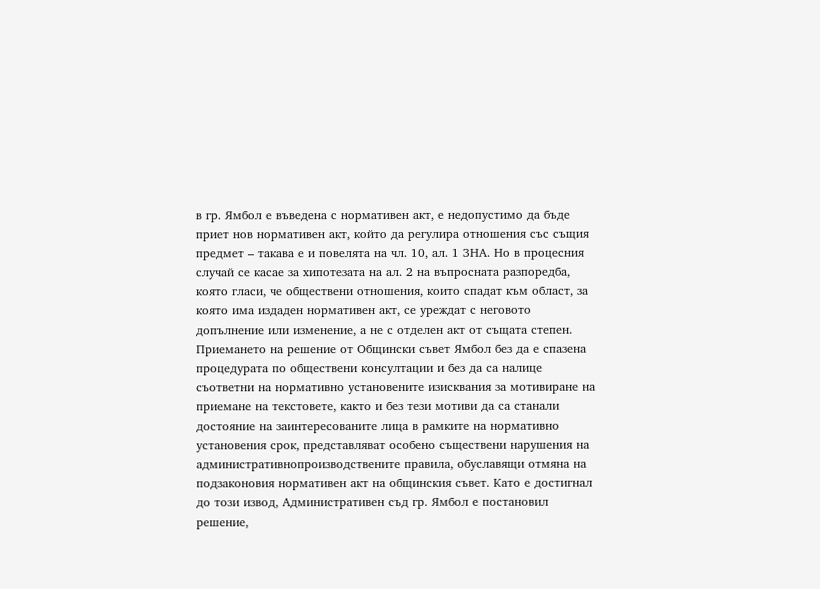в гр. Ямбол е въведена с нормативен акт, е недопустимо да бъде приет нов нормативен акт, който да регулира отношения със същия предмет – такава е и повелята на чл. 10, ал. 1 ЗНА. Но в процесния случай се касае за хипотезата на ал. 2 на въпросната разпоредба, която гласи, че обществени отношения, които спадат към област, за която има издаден нормативен акт, се уреждат с неговото допълнение или изменение, а не с отделен акт от същата степен.
Приемането на решение от Общински съвет Ямбол без да е спазена процедурата по обществени консултации и без да са налице съответни на нормативно установените изисквания за мотивиране на приемане на текстовете, както и без тези мотиви да са станали достояние на заинтересованите лица в рамките на нормативно установения срок, представляват особено съществени нарушения на административнопроизводствените правила, обуславящи отмяна на подзаконовия нормативен акт на общинския съвет. Като е достигнал до този извод, Административен съд гр. Ямбол е постановил решение,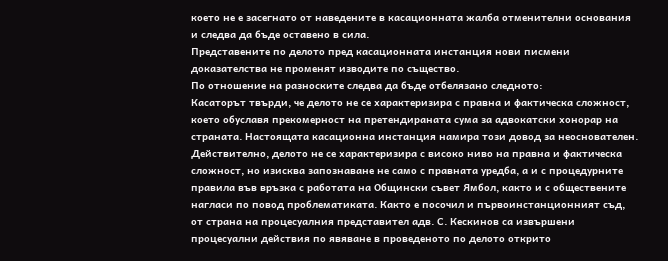което не е засегнато от наведените в касационната жалба отменителни основания и следва да бъде оставено в сила.
Представените по делото пред касационната инстанция нови писмени доказателства не променят изводите по същество.
По отношение на разноските следва да бъде отбелязано следното:
Касаторът твърди, че делото не се характеризира с правна и фактическа сложност, което обуславя прекомерност на претендираната сума за адвокатски хонорар на страната. Настоящата касационна инстанция намира този довод за неоснователен. Действително, делото не се характеризира с високо ниво на правна и фактическа сложност, но изисква запознаване не само с правната уредба, а и с процедурните правила във връзка с работата на Общински съвет Ямбол, както и с обществените нагласи по повод проблематиката. Както е посочил и първоинстанционният съд, от страна на процесуалния представител адв. С. Кескинов са извършени процесуални действия по явяване в проведеното по делото открито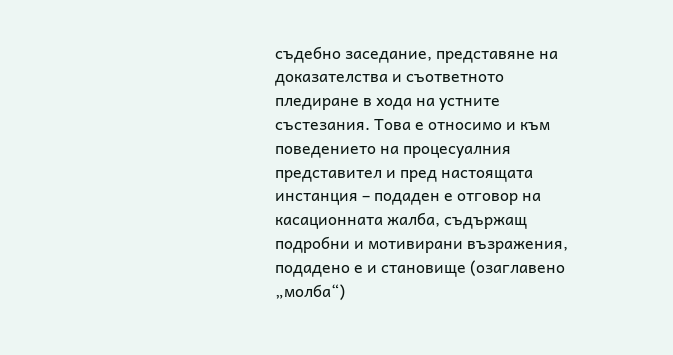съдебно заседание, представяне на доказателства и съответното пледиране в хода на устните състезания. Това е относимо и към поведението на процесуалния представител и пред настоящата инстанция – подаден е отговор на касационната жалба, съдържащ подробни и мотивирани възражения, подадено е и становище (озаглавено „молба“)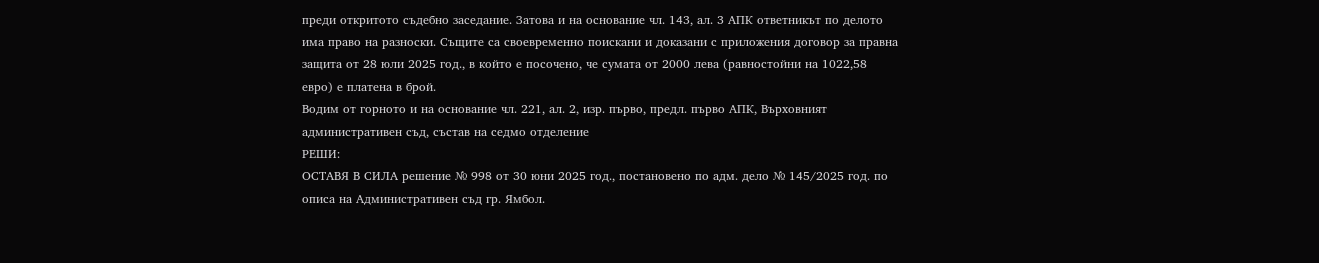преди откритото съдебно заседание. Затова и на основание чл. 143, ал. 3 АПК ответникът по делото има право на разноски. Същите са своевременно поискани и доказани с приложения договор за правна защита от 28 юли 2025 год., в който е посочено, че сумата от 2000 лева (равностойни на 1022,58 евро) е платена в брой.
Водим от горното и на основание чл. 221, ал. 2, изр. първо, предл. първо АПК, Върховният административен съд, състав на седмо отделение
РЕШИ:
ОСТАВЯ В СИЛА решение № 998 от 30 юни 2025 год., постановено по адм. дело № 145/2025 год. по описа на Административен съд гр. Ямбол.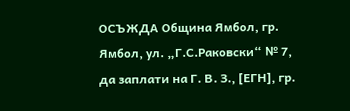ОСЪЖДА Община Ямбол, гр. Ямбол, ул. „Г.С.Раковски“ № 7, да заплати на Г. В. З., [ЕГН], гр.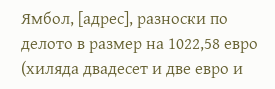Ямбол, [адрес], разноски по делото в размер на 1022,58 евро (хиляда двадесет и две евро и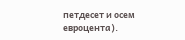петдесет и осем евроцента).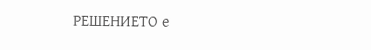РЕШЕНИЕТО е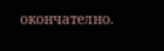окончателно.